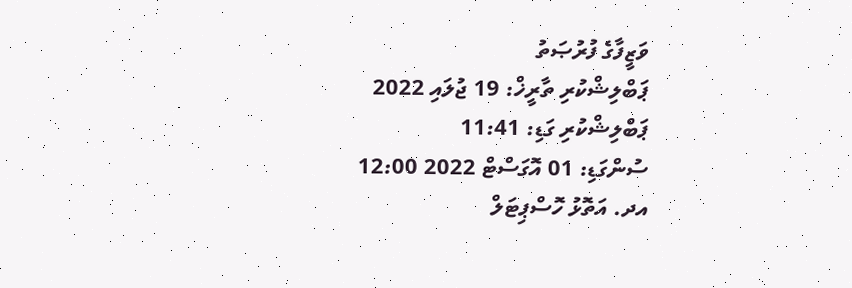ވަޒީފާގެ ފުރުޞަތު
ޕަބްލިޝްކުރި ތާރީޚް: 19 ޖުލައި 2022
ޕަބްލިޝްކުރި ގަޑި: 11:41
ސުންގަޑި: 01 އޮގަސްޓް 2022 12:00
އދ. އަތޮޅު ހޮސްޕިޓަލް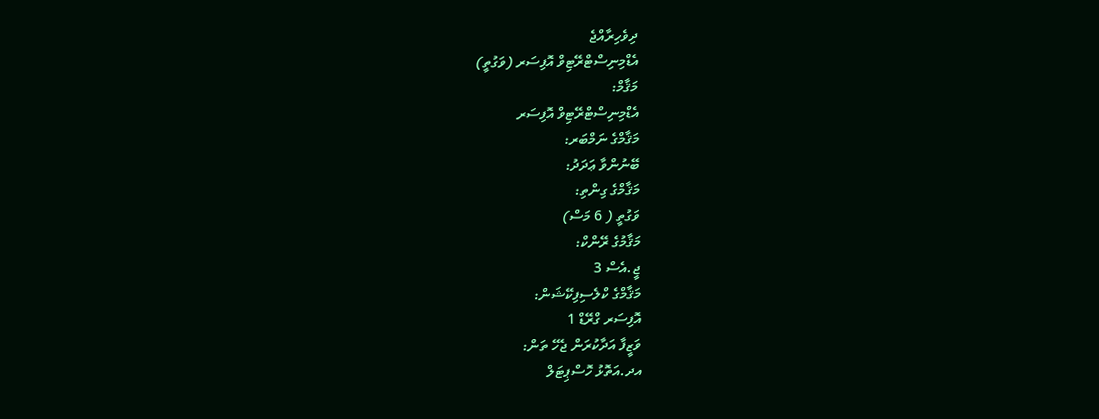ދިވެހިރާއްޖެ
އެޑްމިނިސްޓްރޭޓިވް އޮފިސަރ (ވަގުތީ)
މަޤާމް:
އެޑްމިނިސްޓްރޭޓިވް އޮފިސަރ
މަޤާމްގެ ނަމްބަރ:
ބޭނުންވާ ޢަދަދު:
މަޤާމްގެ ގިންތި:
ވަގުތީ ( 6 މަސް)
މަޤާމުގެ ރޭންކް:
ޖީ.އެސް 3
މަޤާމްގެ ކްލެސިފިކޭޝަން:
އޮފިސަރ ގްރޭޑް 1
ވަޒީފާ އަދާކުރަން ޖެހޭ ތަން:
އދ.އަތޮޅު ހޮސްޕިޓަލް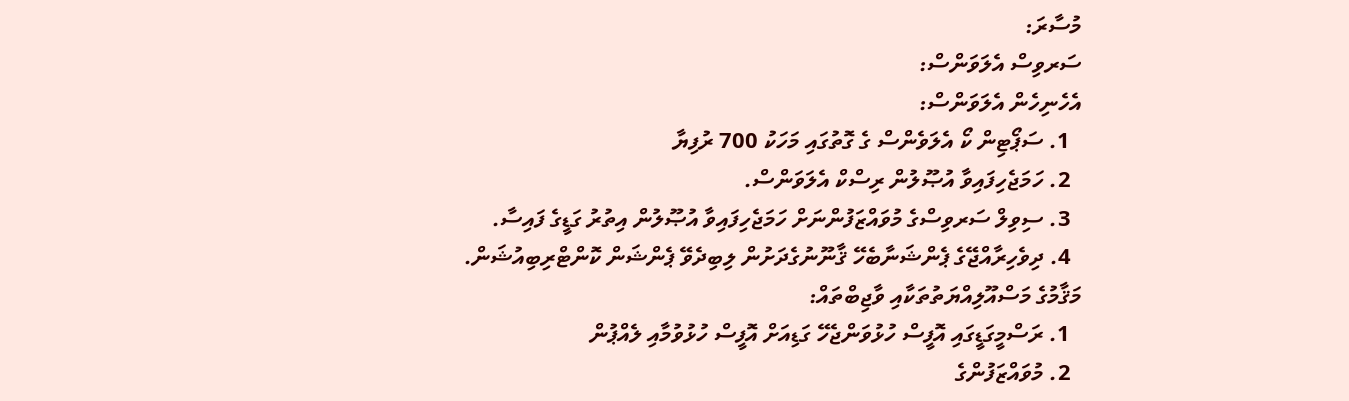މުސާރަ:
ސަރވިސް އެލަވަންސް:
އެހެނިހެން އެލަވަންސް:
  1. ސަޕޯޓިން ކޯ އެލަވެންސް ގެ ގޮތުގައި މަހަކު 700 ރުފިޔާ
  2. ހަމަޖެހިފައިވާ އުޞޫލުން ރިސްކް އެލަވަންސް.
  3. ސިވިލް ސަރވިސްގެ މުވައްޒަފުންނަށް ހަމަޖެހިފައިވާ އުޞޫލުން އިތުރު ގަޑީގެ ފައިސާ.
  4. ދިވެހިރާއްޖޭގެ ޕެންޝަނާބެހޭ ޤާނޫނުގެދަށުން ލިބިދެވޭ ޕެންޝަން ކޮންޓްރިބިއުޝަން.
މަޤާމުގެ މަސްއޫލިއްޔަތުތަކާއި ވާޖިބްތައް:
  1. ރަސްމީގަޑީގައި އޮފީސް ހުޅުވަންޖެހޭ ގަޑިއަށް އޮފީސް ހުޅުވުމާއި ލެއްޕުން
  2. މުވައްޒަފުންގެ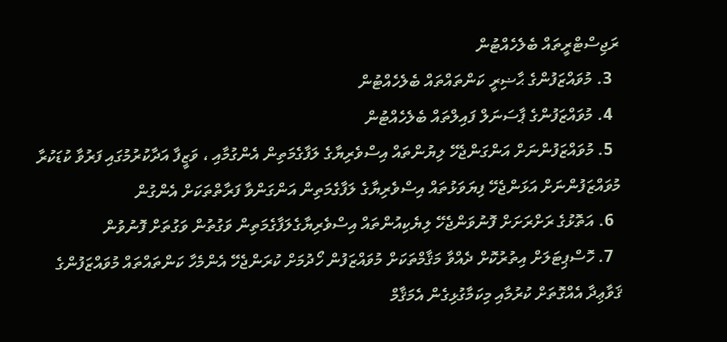ރަޖިސްޓްރީތައް ބެލެހެއްޓުން
  3. މުވައްޒަފުންގެ ޙާޟިރީ ކަންތައްތައް ބެލެހެއްޓުން
  4. މުވައްޒަފުންގެ ޕާސަނަލް ފައިލްތައް ބެލެހެއްޓުން
  5. މުވައްޒަފުންނަށް އަންގަންޖެހޭ ލިޔުންތައް އިސްވެރިޔާގެ ލަފާގެމަތިން އެންގުމާއި ، ވަޒީފާ އަދާކުރުމުގައި ފަރުވާ ކުޑަކުރާ މުވައްޒަފުންނަށް އަޅަންޖެހޭ ފިޔަވަޅުތައް އިސްވެރިޔާގެ ލަފާގެމަތިން އަންގަންވާ ފަރާތްތަކަށް އެންގުން
  6. އަތޮޅުގެ ރަށްރަށަށް ފޮނުވަންޖެހޭ ލިޔެކިއުންތައް އިސްވެރިޔާގެލަފާގެމަތިން ވަގުތުން ވަގުތަށް ފޮނުވުން
  7. ހޮސްޕިޓަލަށް އިތުރުކޮށް ދެއްވާ މަޤާމްތަކަށް މުވައްޒަފުން ހޯދުމަށް ކުރަންޖެހޭ އެންމެހާ ކަންތައްތައް މުވައްޒަފުންގެ ޤަވާޢިދާ އެއްގޮތަށް ކުރުމާއި މިކަމާގުޅިގެން އެމަޤާމް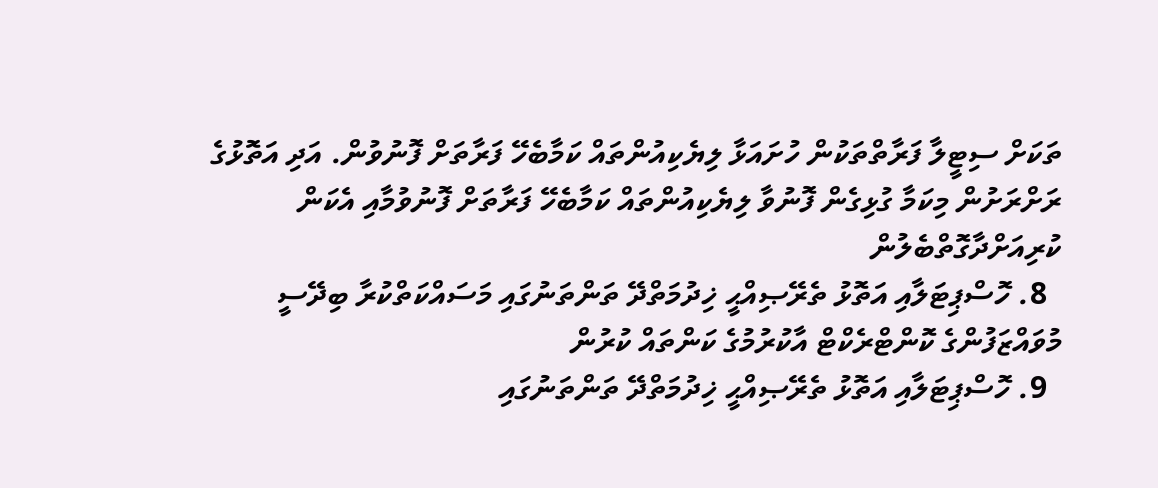ތަކަށް ސިޓީލާ ފަރާތްތަކުން ހުށައަޅާ ލިޔެކިއުންތައް ކަމާބެހޭ ފަރާތަށް ފޮނުވުން. އަދި އަތޮޅުގެ ރަށްރަށުން މިކަމާ ގުޅިގެން ފޮނުވާ ލިޔެކިއުންތައް ކަމާބެހޭ ފަރާތަށް ފޮނުވުމާއި އެކަން ކުރިއަށްދާގޮތްބެލުން
  8. ހޮސްޕިޓަލާއި އަތޮޅު ތެރޭޞިއްޙީ ޚިދުމަތްދޭ ތަންތަނުގައި މަސައްކަތްކުރާ ބިދޭސީ މުވައްޒަފުންގެ ކޮންޓްރެކްޓް އާކުރުމުގެ ކަންތައް ކުރުން
  9. ހޮސްޕިޓަލާއި އަތޮޅު ތެރޭޞިއްޙީ ޚިދުމަތްދޭ ތަންތަނުގައި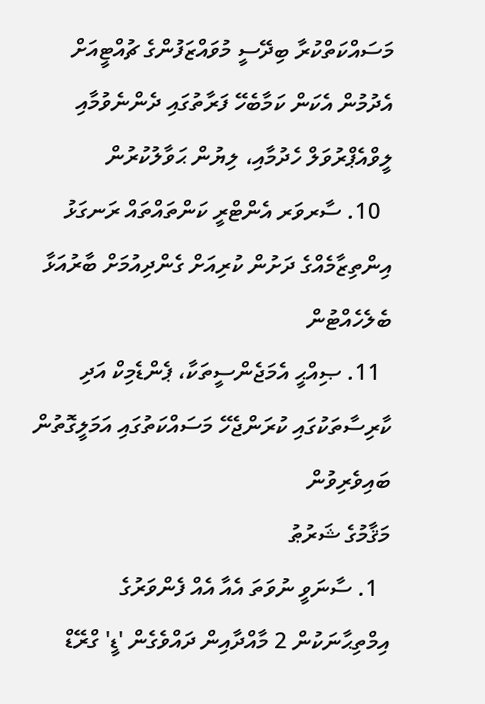މަސައްކަތްކުރާ ބިދޭސީ މުވައްޒަފުންގެ ޗުއްޓީއަށް އެދުމުން އެކަން ކަމާބެހޭ ފަރާތުގައި ދެންނެވުމާއި ލީވްއެޕްރުވަލް ހެދުމާއި، ލިޔުން ޙަވާލުކުރުން
  10. ސާރވަރ އެންޓްރީ ކަންތައްތައް ރަނގަޅު އިންތިޒާމެއްގެ ދަށުން ކުރިއަށް ގެންދިއުމަށް ބާރުއަޅާ ބެލެހެއްޓުން
  11. ޞިއްޙީ އެމަޖެންސީތަކާ، ޕެންޑެމިކް އަދި ކާރިސާތަކުގައި ކުރަންޖެހޭ މަސައްކަތުގައި އަމަލީގޮތުން ބައިވެރިވުން
މަޤާމުގެ ޝަރުޠު
  1. ސާނަވީ ނުވަތަ އެއާ އެއް ފެންވަރުގެ އިމްތިޙާނަކުން 2 މާއްދާއިން ދައްވެގެން 'ޑީ' ގްރޭޑް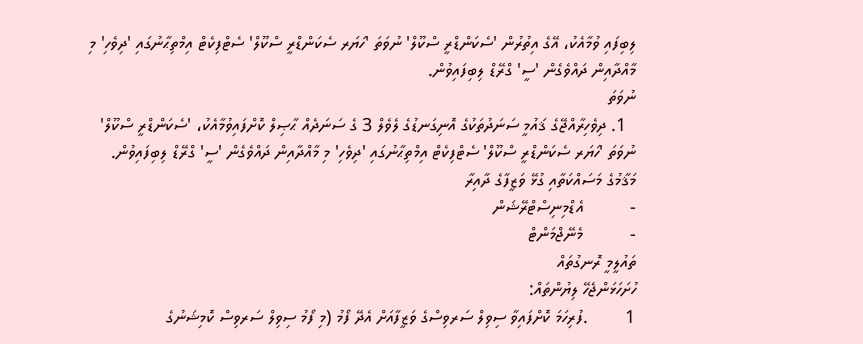ލިބިފައި ވުމާއެކު، އޭގެ އިތުރުން 'ސެކަންޑްރީ ސްކޫލް' ނުވަތަ 'ހަޔަރ ސެކަންޑްރީ ސްކޫލް' ސެޓްފިކެޓް އިމްތިޙާނުގައި 'ދިވެހި' މި މާއްދާއިން ދައްވެގެން 'ސީ' ގްރޭޑް ލިބިފައިވުން.
ނުވަތަ
  1. ދިވެހިރާއްޖޭގެ ޤައުމީ ސަނަދުތަކުގެ އޮނިގަނޑުގެ ލެވެލް 3 ގެ ސަނަދެއް ޙާޞިލް ކޮށްފައިވުމާއެކު، 'ސެކަންޑްރީ ސްކޫލް' ނުވަތަ 'ހަޔަރ ސެކަންޑްރީ ސްކޫލް' ސެޓްފިކެޓް އިމްތިޙާނުގައި 'ދިވެހި' މި މާއްދާއިން ދައްވެގެން 'ސީ' ގްރޭޑް ލިބިފައިވުން.
މަޤާމުގެ މަސައްކަތާއި ގުޅޭ ވަޒީފާގެ ދާއިރާ
-          އެޑްމިނިސްޓްރޭޝަން
-          މެނޭޖްމަންޓް
ތައުލީމީ ރޮނގުތައް
ހުށަހަޅަންޖެހޭ ލިޔުންތައް:
1        .ފުރިހަމަ ކޮށްފައިވާ ސިވިލް ސަރވިސްގެ ވަޒީފާއަށް އެދޭ ފޯމު (މި ފޯމު ސިވިލް ސަރވިސް ކޮމިޝަނުގެ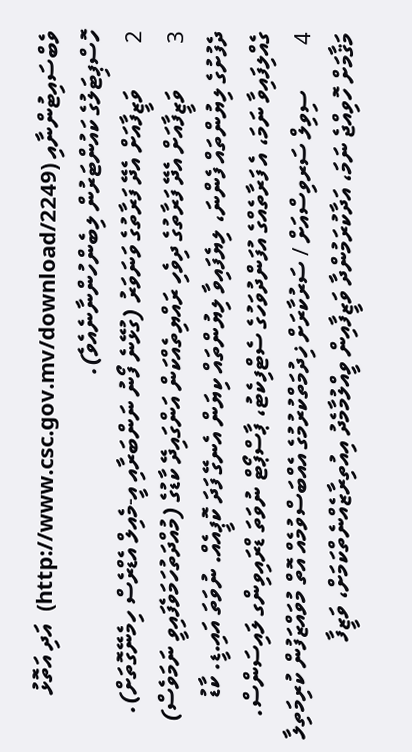ވެބްސައިޓުންނާއި (http://www.csc.gov.mv/download/2249)  އަދި އަތޮޅު ހޮސްޕިޓަލުގެ ކައުންޓަރުން ލިބެންހުންނާނެއެވެ).
2        ވަޒީފާއަށް އެދޭ ފަރާތުގެ ވަނަވަރު (ގުޅޭނެ ފޯނު ނަންބަރާއި އީ-މެއިލް އެޑްރެސް ހިމެނޭގޮތަށް).
3        ވަޒީފާއަށް އެދޭ ފަރާތުގެ ދިވެހި ރައްޔިތެއްކަން އަންގައިދޭ ކާޑުގެ (މުއްދަތުހަމަވެފައިވީ ނަމަވެސް) ދެފުށުގެ ލިޔުންތައް ފެންނަ، ލިޔެފައިވާ ލިޔުންތައް ކިޔަން އެނގޭ ފަދަ ކޮޕީއެއް. ނުވަތަ އައި.ޑީ. ކާޑު ގެއްލިފައިވާ ނަމަ، އެ ފަރާތެއްގެ އުފަންދުވަހުގެ ސެޓްފިކެޓު، ޕާސްޕޯޓް ނުވަތަ ޑްރައިވިންގ ލައިސަންސް.
4        ސިވިލް ސަރވިސްއަށް / ސަރުކާރަށް ޚިދުމަތްކުރުމުގެ އެއްބަސްވުމެއް އޮތް މުވައްޒަފުން ކުރިމަތިލާ މަޤާމަށް ހޮވިއްޖެ ނަމަ، އަދާކުރަމުންދާ ވަޒީފާއިން ވީއްލުމާމެދު އިއުތިރާޒެއްނެތްކަމަށް، ވަޒީފާ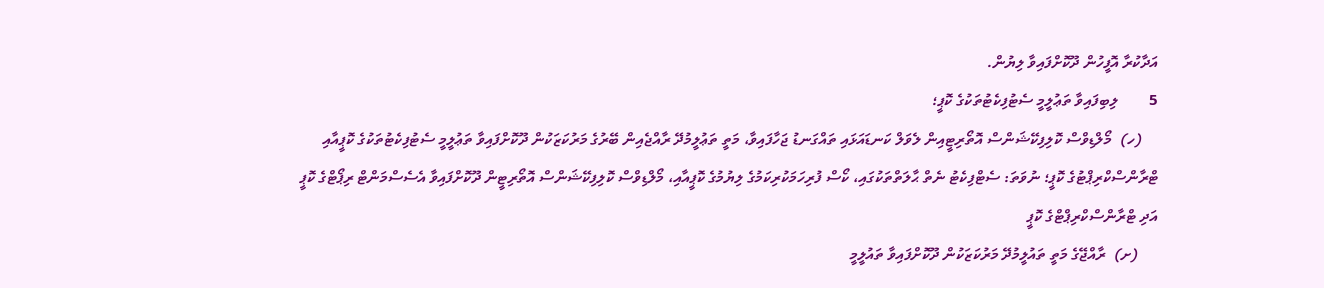އަދާކުރާ އޮފީހުން ދޫކޮށްފައިވާ ލިޔުން.
5        ލިބިފައިވާ ތަޢުލީމީ ސެޓުފިކެޓުތަކުގެ ކޮޕީ؛
    (ހ)  މޯލްޑިވްސް ކޮލިފިކޭޝަންސް އޮތޯރިޓީއިން ލެވަލް ކަނޑައަޅައި ތައްގަނޑު ޖަހާފައިވާ، މަތީ ތަޢުލީމުދޭ ރާއްޖެއިން ބޭރުގެ މަރުކަޒަކުން ދޫކޮށްފައިވާ ތަޢުލީމީ ސެޓުފިކެޓުތަކުގެ ކޮޕީއާއި ޓްރާންސްކްރިޕްޓުގެ ކޮޕީ؛ ނުވަތަ: ސެޓްފިކެޓު ނެތް ޙާލަތްތަކުގައި، ކޯސް ފުރިހަމަކުރިކަމުގެ ލިޔުމުގެ ކޮޕީއާއި، މޯލްޑިވްސް ކޮލިފިކޭޝަންސް އޮތޯރިޓީން ދޫކޮށްފައިވާ އެސެސްމަންޓް ރިޕޯޓްގެ ކޮޕީ އަދި ޓްރާންސްކްރިޕްޓްގެ ކޮޕީ
     (ށ)  ރާއްޖޭގެ މަތީ ތައުލީމުދޭ މަރުކަޒަކުން ދޫކޮށްފައިވާ ތައުލީމީ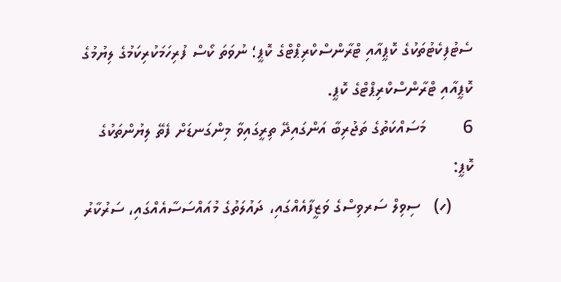ސެޓުފިކެޓުތަކުގެ ކޮޕީއާއި ޓްރާންސްކްރިޕްޓްގެ ކޮޕީ؛ ނުވަތަ ކޯސް ފުރިހަމަކުރިކަމުގެ ލިޔުމުގެ ކޮޕީއާއި ޓްރާންސްކްރިޕްޓްގެ ކޮޕީ.
6        މަސައްކަތުގެ ތަޖުރިބާ އަންގައިދޭ ތިރީގައިވާ މިންގަނޑަށް ފެތޭ ލިޔުންތަކުގެ ކޮޕީ:
     (ހ)   ސިވިލް ސަރވިސްގެ ވަޒީފާއެއްގައި، ދައުލަތުގެ މުއައްސަސާއެއްގައި، ސަރުކާރު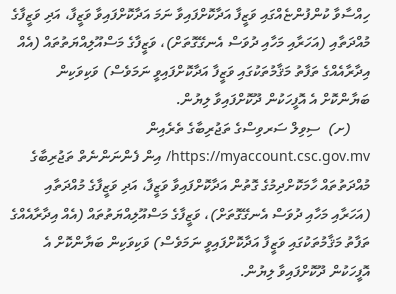ހިއްސާވާ ކުންފުންޏެއްގައި ވަޒީފާ އަދާކޮށްފައިވާ ނަމަ އަދާކޮށްފައިވާ ވަޒީފާ، އަދި ވަޒީފާގެ މުއްދަތާއި (އަހަރާއި މަހާއި ދުވަސް އެނގޭގޮތަށް)، ވަޒީފާގެ މަސްއޫލިއްޔަތުތައް (އެއް އިދާރާއެއްގެ ތަފާތު މަޤާމުތަކުގައި ވަޒީފާ އަދާކޮށްފައިވީ ނަމަވެސް) ވަކިވަކިން ބަޔާންކޮށް އެ އޮފީހަކުން ދޫކޮށްފައިވާ ލިޔުން.
     (ށ)  ސިވިލް ސަރވިސްގެ ތަޖުރިބާގެ ތެރެއިން https://myaccount.csc.gov.mv/ އިން ފެންނަންނެތް ތަޖުރިބާގެ މުއްދަތުތައް ހާމަކޮށްދިމުގެ ގޮތުން އަދާކޮށްފައިވާ ވަޒީފާ، އަދި ވަޒީފާގެ މުއްދަތާއި (އަހަރާއި މަހާއި ދުވަސް އެނގޭގޮތަށް)، ވަޒީފާގެ މަސްއޫލިއްޔަތުތައް (އެއް އިދާރާއެއްގެ ތަފާތު މަޤާމުތަކުގައި ވަޒީފާ އަދާކޮށްފައިވީ ނަމަވެސް) ވަކިވަކިން ބަޔާންކޮށް އެ އޮފީހަކުން ދޫކޮށްފައިވާ ލިޔުން.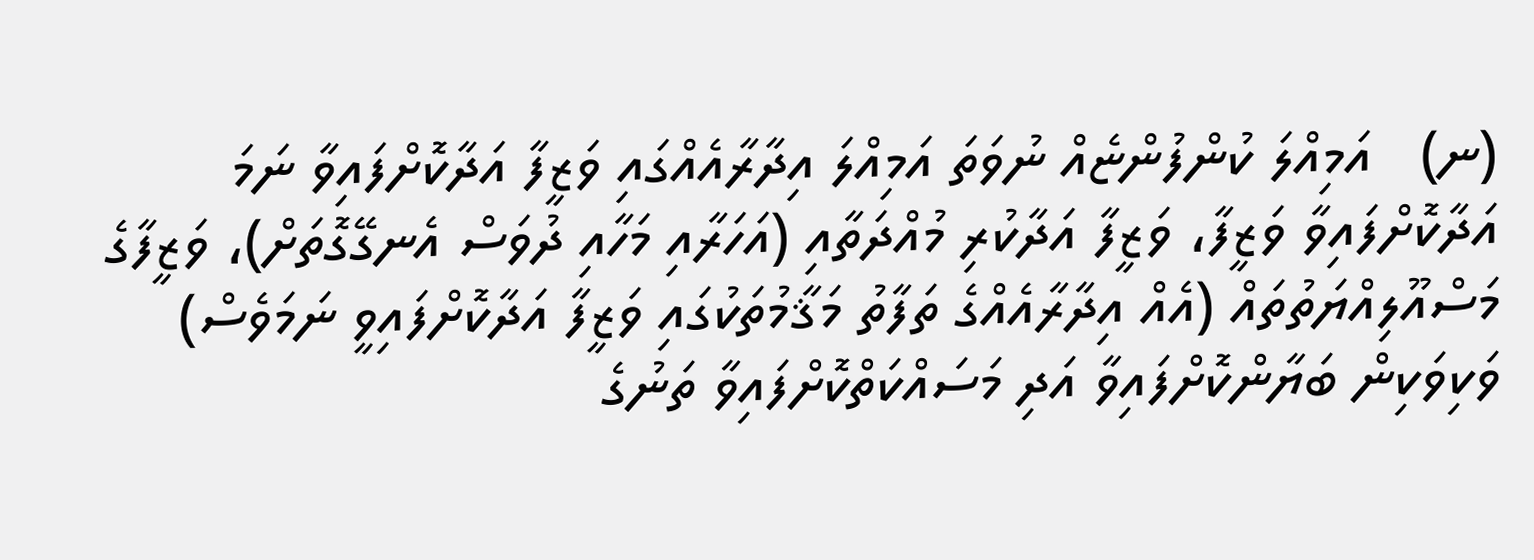(ނ)   އަމިއްލަ ކުންފުންޏެއް ނުވަތަ އަމިއްލަ އިދާރާއެއްގައި ވަޒީފާ އަދާކޮށްފައިވާ ނަމަ އަދާކޮށްފައިވާ ވަޒީފާ، ވަޒީފާ އަދާކުރި މުއްދަތާއި (އަހަރާއި މަހާއި ދުވަސް އެނގޭގޮތަށް)، ވަޒީފާގެ މަސްއޫލިއްޔަތުތައް (އެއް އިދާރާއެއްގެ ތަފާތު މަޤާމުތަކުގައި ވަޒީފާ އަދާކޮށްފައިވީ ނަމަވެސް) ވަކިވަކިން ބަޔާންކޮށްފައިވާ އަދި މަސައްކަތްކޮށްފައިވާ ތަނުގެ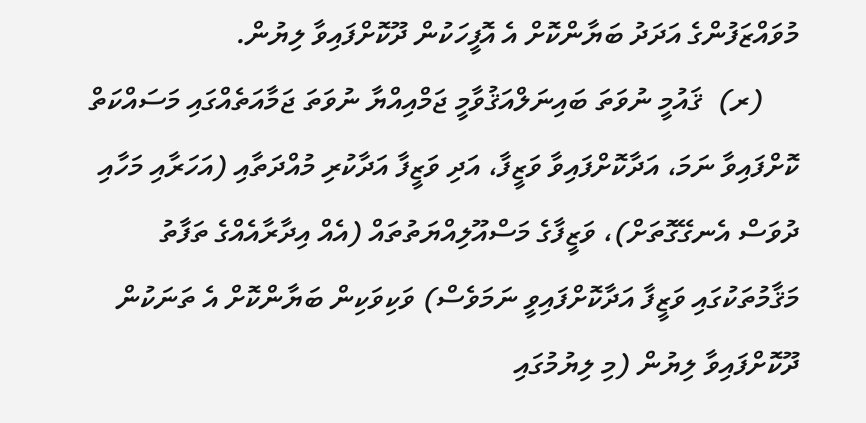މުވައްޒަފުންގެ އަދަދު ބަޔާންކޮށް އެ އޮފީހަކުން ދޫކޮށްފައިވާ ލިޔުން.
     (ރ)  ޤައުމީ ނުވަތަ ބައިނަލްއަޤުވާމީ ޖަމްއިއްޔާ ނުވަތަ ޖަމާއަތެއްގައި މަސައްކަތް ކޮށްފައިވާ ނަމަ، އަދާކޮށްފައިވާ ވަޒީފާ، އަދި ވަޒީފާ އަދާކުރި މުއްދަތާއި (އަހަރާއި މަހާއި ދުވަސް އެނގޭގޮތަށް)، ވަޒީފާގެ މަސްއޫލިއްޔަތުތައް (އެއް އިދާރާއެއްގެ ތަފާތު މަޤާމުތަކުގައި ވަޒީފާ އަދާކޮށްފައިވީ ނަމަވެސް) ވަކިވަކިން ބަޔާންކޮށް އެ ތަނަކުން ދޫކޮށްފައިވާ ލިޔުން (މި ލިޔުމުގައި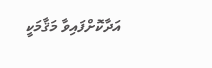އަދާކޮށްފައިވާ މަޤާމަކީ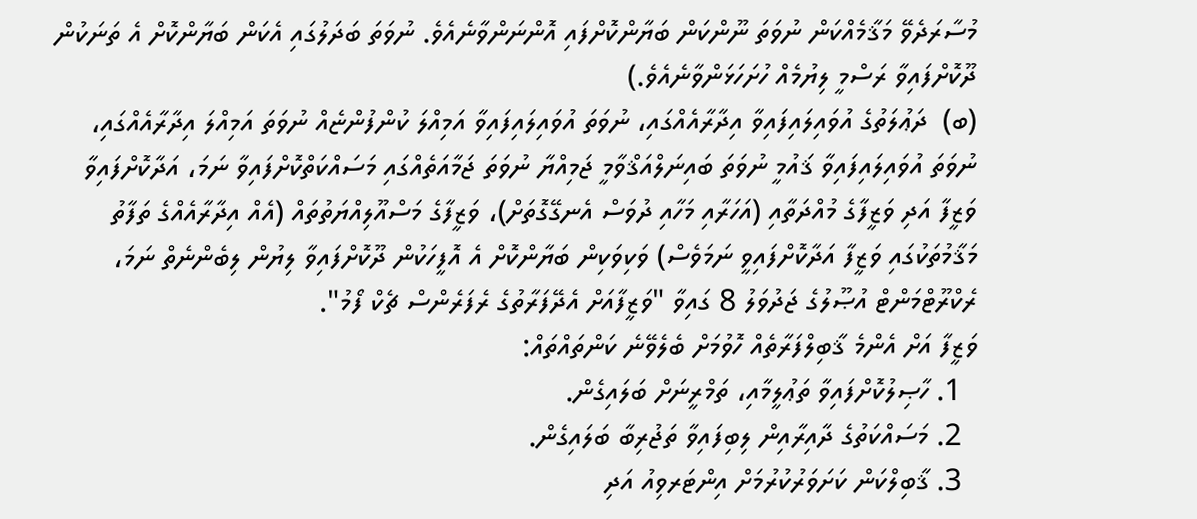މުސާރަދެވޭ މަޤާމެއްކަން ނުވަތަ ނޫންކަން ބަޔާންކޮށްފައި އޮންނަންވާނެއެވެ. ނުވަތަ ބަދަލުގައި އެކަން ބަޔާންކޮށް އެ ތަނަކުން ދޫކޮށްފައިވާ ރަސްމީ ލިޔުމެއް ހުށަހަޅަންވާނެއެވެ.)
(ބ)  ދަޢުލަތުގެ އުވައިލައިފައިވާ އިދާރާއެއްގައި، ނުވަތަ އުވައިލައިފައިވާ އަމިއްލަ ކުންފުންޏެއް ނުވަތަ އަމިއްލަ އިދާރާއެއްގައި، ނުވަތަ އުވައިލައިފައިވާ ޤައުމީ ނުވަތަ ބައިނަލްއަޤްވާމީ ޖަމިއްޔާ ނުވަތަ ޖަމާއަތެއްގައި މަސައްކަތްކޮށްފައިވާ ނަމަ، އަދާކޮށްފައިވާ ވަޒީފާ އަދި ވަޒީފާގެ މުއްދަތާއި (އަހަރާއި މަހާއި ދުވަސް އެނގޭގޮތަށް)، ވަޒީފާގެ މަސްއޫލިއްޔަތުތައް (އެއް އިދާރާއެއްގެ ތަފާތު މަޤާމުތަކުގައި ވަޒީފާ އަދާކޮށްފައިވީ ނަމަވެސް) ވަކިވަކިން ބަޔާންކޮށް އެ އޮފީހަކުން ދޫކޮށްފައިވާ ލިޔުން ލިބެންނެތް ނަމަ، ރެކްރޫޓްމަންޓް އުޞޫލުގެ ޖަދުވަލު 8 ގައިވާ "ވަޒީފާއަށް އެދޭފަރާތުގެ ރެފަރެންސް ޗެކް ފޯމު".
ވަޒީފާ އަށް އެންމެ ޤާބިލްފަރާތެއް ހޮވުމަށް ބެލެވޭނެ ކަންތައްތައް:
  1. ހާޞިލުކޮށްފައިވާ ތަޢުލީމާއި، ތަމްރީނަށް ބަލައިގެން.
  2. މަސައްކަތުގެ ދާއިރާއިން ލިބިފައިވާ ތަޖުރިބާ ބަލައިގެން.
  3. ޤާބިލްކަން ކަށަވަރުކުރުމަށް އިންޓަރވިއު އަދި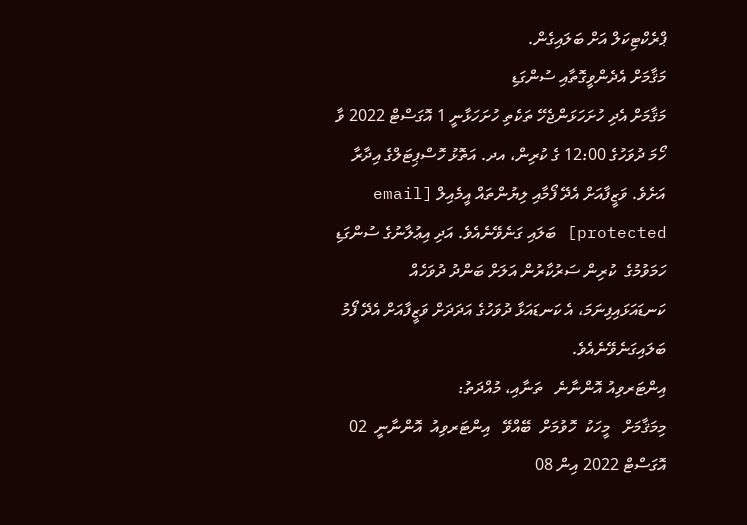ޕްރެކްޓިކަލް އަށް ބަލައިގެން.
މަޤާމަށް އެދެންވީގޮތާއި ސުންގަޑި
މަޤާމަށް އެދި ހުށަހަޅަންޖެހޭ ތަކެތި ހުށަހަޅާނީ 1 އޮގަސްޓް 2022 ވާ ހޯމަ ދުވަހުގެ 12:00 ގެ ކުރިން، އދ. އަތޮޅު ހޮސްޕިޓަލްގެ އިދާރާ އަށެވެ. ވަޒީފާއަށް އެދޭ ފޯމާއި ލިޔުންތައް އީމެއިލް [email protected] ބަލައި ގަނެވޭނެއެވެ. އަދި އިޢުލާނުގެ ސުންގަޑި ހަމަވުމުގެ  ކުރިން ސަރުކާރުން އަލަށް ބަންދު ދުވަހެއް ކަނޑައަޅައިފިނަމަ، އެ ކަނޑައަޅާ ދުވަހުގެ އަދަދަށް ވަޒީފާއަށް އެދޭ ފޯމު ބަލައިގަނެވޭނެއެވެ.
އިންޓަރވިއު އޮންނާނެ   ތަނާއި، މުއްދަތު:
މިމަޤާމަށް   މީހަކު  ހޮވުމަށް  ބޭއްވޭ   އިންޓަރވިއު  އޮންނާނީ  02 އޮގަސްޓް 2022 އިން 08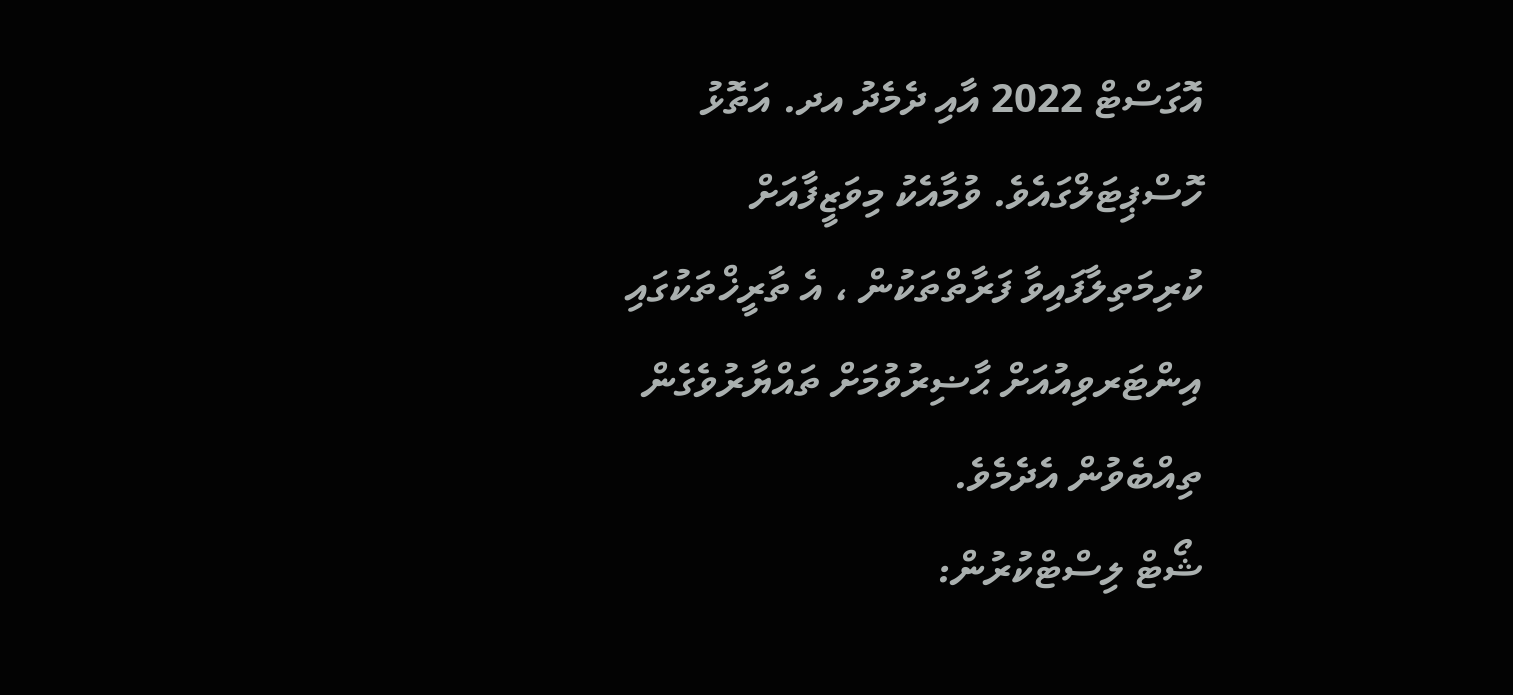އޮގަސްޓް 2022 އާއި ދެމެދު އދ. އަތޮޅު ހޮސްޕިޓަލްގައެވެ. ވުމާއެކު މިވަޒީފާއަށް ކުރިމަތިލާފައިވާ ފަރާތްތަކުން ، އެ ތާރީޚްތަކުގައި އިންޓަރވިއުއަށް ޙާޟިރުވުމަށް ތައްޔާރުވެގެން ތިއްބެވުން އެދެމެވެ.
ޝޯޓް ލިސްޓްކުރުން: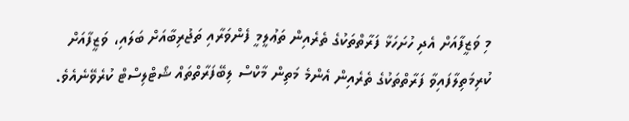މި ވަޒީފާއަށް އެދި ހުށަހަޅާ ފަރާތްތަކުގެ ތެރެއިން ތަޢުލީމީ ފެންވަރާއި ތަޖުރިބާއަށް ބަލައި، ވަޒީފާއަށް ކުރިމަތިލާފައިވާ ފަރާތްތަކުގެ ތެރެއިން އެންމެ މަތިން މާކްސް ލިބޭފަރާތްތައް ޝޯޓްލިސްޓް ކުރެވޭނެއެވެ.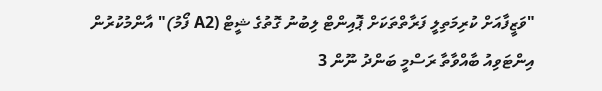"ވަޒީފާއަށް ކުރިމަތިލީ ފަރާތްތަކަށް ޕޮއިންޓް ލިބުނު ގޮތުގެ ޝީޓް (A2 ފޯމު)" އާންމުކުރުން
އިންޓަވިއު ބާއްވާތާ ރަސްމީ ބަންދު ނޫން 3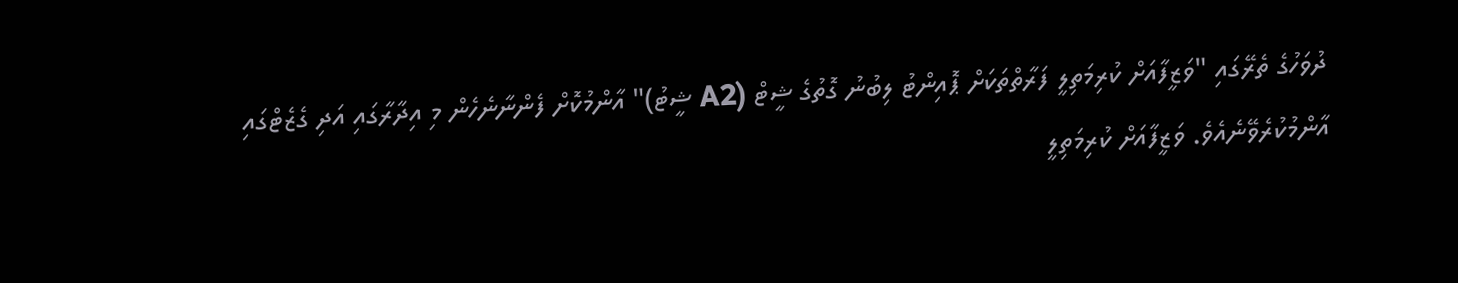ދުވަހުގެ ތެރޭގައި "ވަޒީފާއަށް ކުރިމަތިލީ ފަރާތްތަކަށް ޕޮއިންޓު ލިބުނު ގޮތުގެ ޝީޓް (A2 ޝީޓު)" އާންމުކޮށް ފެންނާނެހެން މި އިދާރާގައި އަދި ގެޒެޓްގައި އާންމުކުރެވޭނެއެވެ. ވަޒީފާއަށް ކުރިމަތިލީ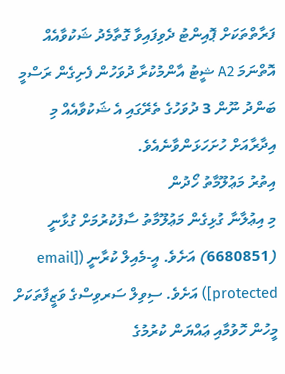ފަރާތްތަކަށް ޕޮއިންޓު ދެވިފައިވާ ގޮތާމެދު ޝަކުވާއެއް އޮތްނަމަ A2 ޝީޓު އާންމުކުރާ ދުވަހުން ފެށިގެން ރަސްމީ ބަންދު ނޫން 3 ދުވަހުގެ ތެރޭގައި އެ ޝަކުވާއެއް މި އިދާރާއަށް ހުށަހަޅަންވާނެއެވެ.
އިތުރު މަޢުލޫމާތު ހޯދުން
މި އިޢުލާނާ ގުޅިގެން މަޢުލޫމާތު ސާފުކުރުމަށް ގުޅާނީ (6680851) އަށެވެ. އީ-މެއިލް ކުރާނީ ([email protected]) އަށެވެ. ސިވިލް ސަރވިސްގެ ވަޒީފާތަކަށް މީހުން ހޮވުމާއި ޢައްޔަން ކުރުމުގެ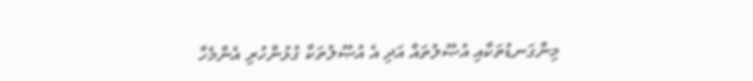މިންގަނޑުތަކާއި އުޞޫލުތައް އަދި އެ އުޞޫލުތަކާ ގުޅުންހުރި އެންމެހާ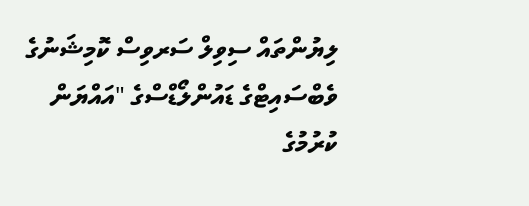ލިޔުންތައް ސިވިލް ސަރވިސް ކޮމިޝަނުގެ ވެބްސައިޓްގެ ޑައުންލޯޑްސްގެ "އައްޔަން ކުރުމުގެ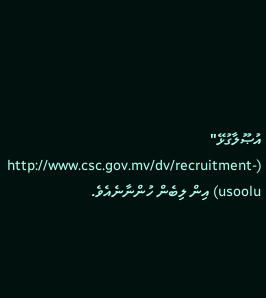އުޞޫލާގުޅޭ" (http://www.csc.gov.mv/dv/recruitment-usoolu) އިން ލިބެން ހުންނާނެއެވެ.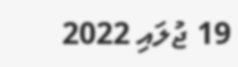19 ޖުލައި 2022